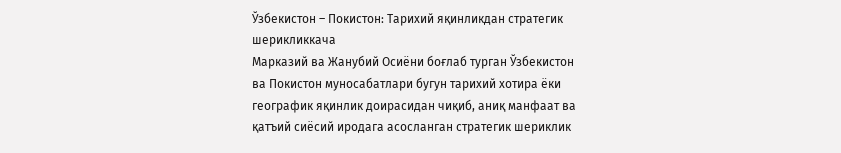Ўзбекистон – Покистон: Тарихий яқинликдан стратегик шерикликкача
Марказий ва Жанубий Осиёни боғлаб турган Ўзбекистон ва Покистон муносабатлари бугун тарихий хотира ёки географик яқинлик доирасидан чиқиб, аниқ манфаат ва қатъий сиёсий иродага асосланган стратегик шериклик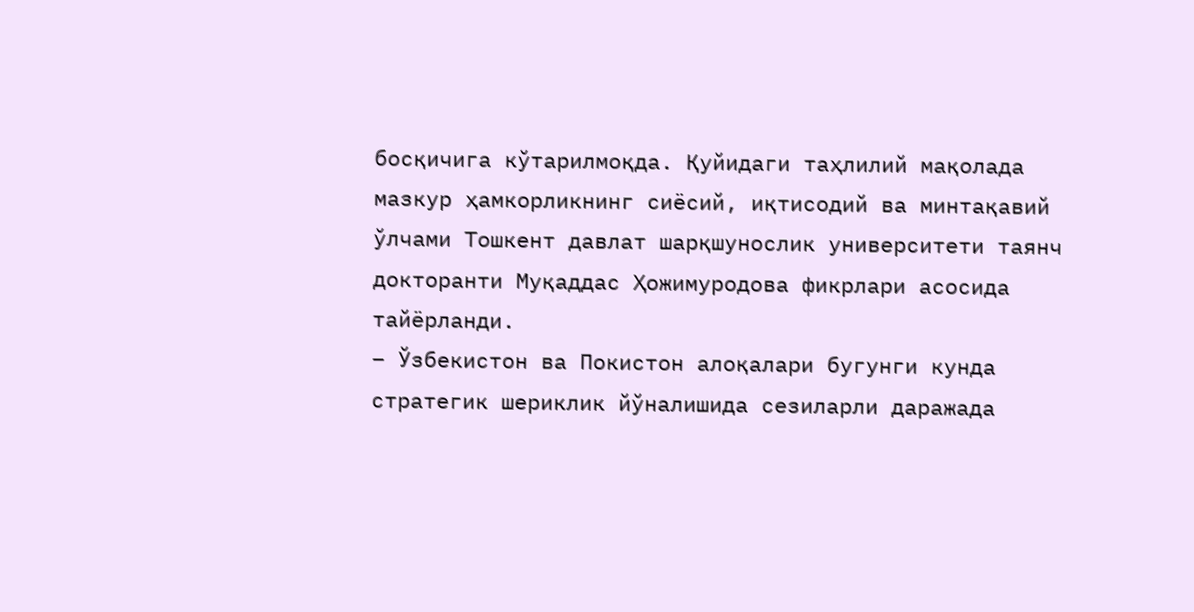босқичига кўтарилмоқда. Қуйидаги таҳлилий мақолада мазкур ҳамкорликнинг сиёсий, иқтисодий ва минтақавий ўлчами Тошкент давлат шарқшунослик университети таянч докторанти Муқаддас Ҳожимуродова фикрлари асосида тайёрланди.
– Ўзбекистон ва Покистон алоқалари бугунги кунда стратегик шериклик йўналишида сезиларли даражада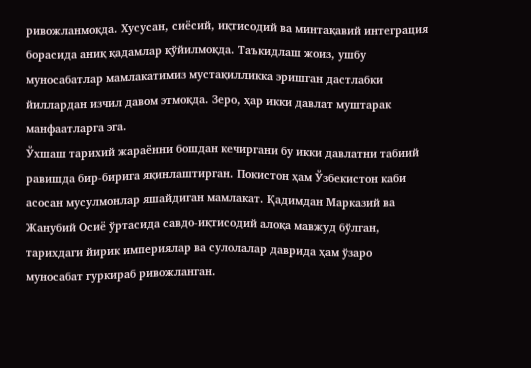ривожланмоқда. Хусусан, сиёсий, иқтисодий ва минтақавий интеграция борасида аниқ қадамлар қўйилмоқда. Таъкидлаш жоиз, ушбу муносабатлар мамлакатимиз мустақилликка эришган дастлабки йиллардан изчил давом этмоқда. Зеро, ҳар икки давлат муштарак манфаатларга эга.
Ўхшаш тарихий жараённи бошдан кечиргани бу икки давлатни табиий равишда бир-бирига яқинлаштирган. Покистон ҳам Ўзбекистон каби асосан мусулмонлар яшайдиган мамлакат. Қадимдан Марказий ва Жанубий Осиё ўртасида савдо-иқтисодий алоқа мавжуд бўлган, тарихдаги йирик империялар ва сулолалар даврида ҳам ўзаро муносабат гуркираб ривожланган.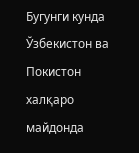Бугунги кунда Ўзбекистон ва Покистон халқаро майдонда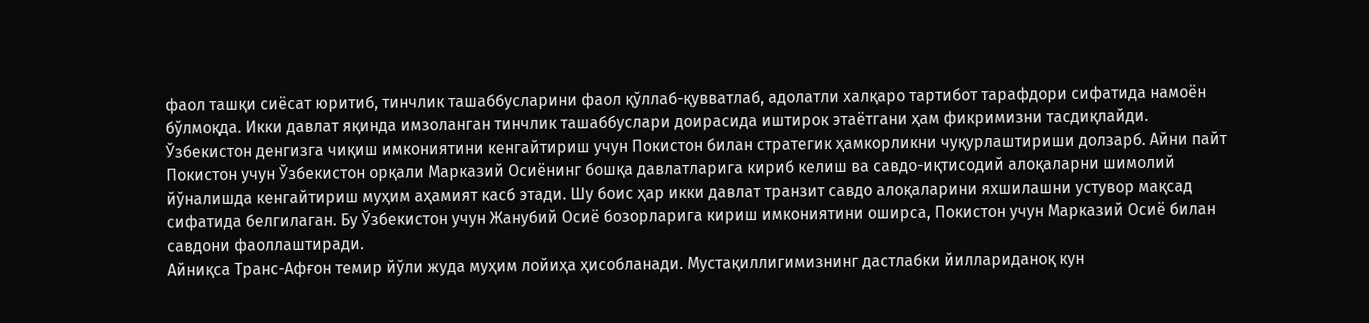фаол ташқи сиёсат юритиб, тинчлик ташаббусларини фаол қўллаб-қувватлаб, адолатли халқаро тартибот тарафдори сифатида намоён бўлмоқда. Икки давлат яқинда имзоланган тинчлик ташаббуслари доирасида иштирок этаётгани ҳам фикримизни тасдиқлайди.
Ўзбекистон денгизга чиқиш имкониятини кенгайтириш учун Покистон билан стратегик ҳамкорликни чуқурлаштириши долзарб. Айни пайт Покистон учун Ўзбекистон орқали Марказий Осиёнинг бошқа давлатларига кириб келиш ва савдо-иқтисодий алоқаларни шимолий йўналишда кенгайтириш муҳим аҳамият касб этади. Шу боис ҳар икки давлат транзит савдо алоқаларини яхшилашни устувор мақсад сифатида белгилаган. Бу Ўзбекистон учун Жанубий Осиё бозорларига кириш имкониятини оширса, Покистон учун Марказий Осиё билан савдони фаоллаштиради.
Айниқса Транс-Афғон темир йўли жуда муҳим лойиҳа ҳисобланади. Мустақиллигимизнинг дастлабки йиллариданоқ кун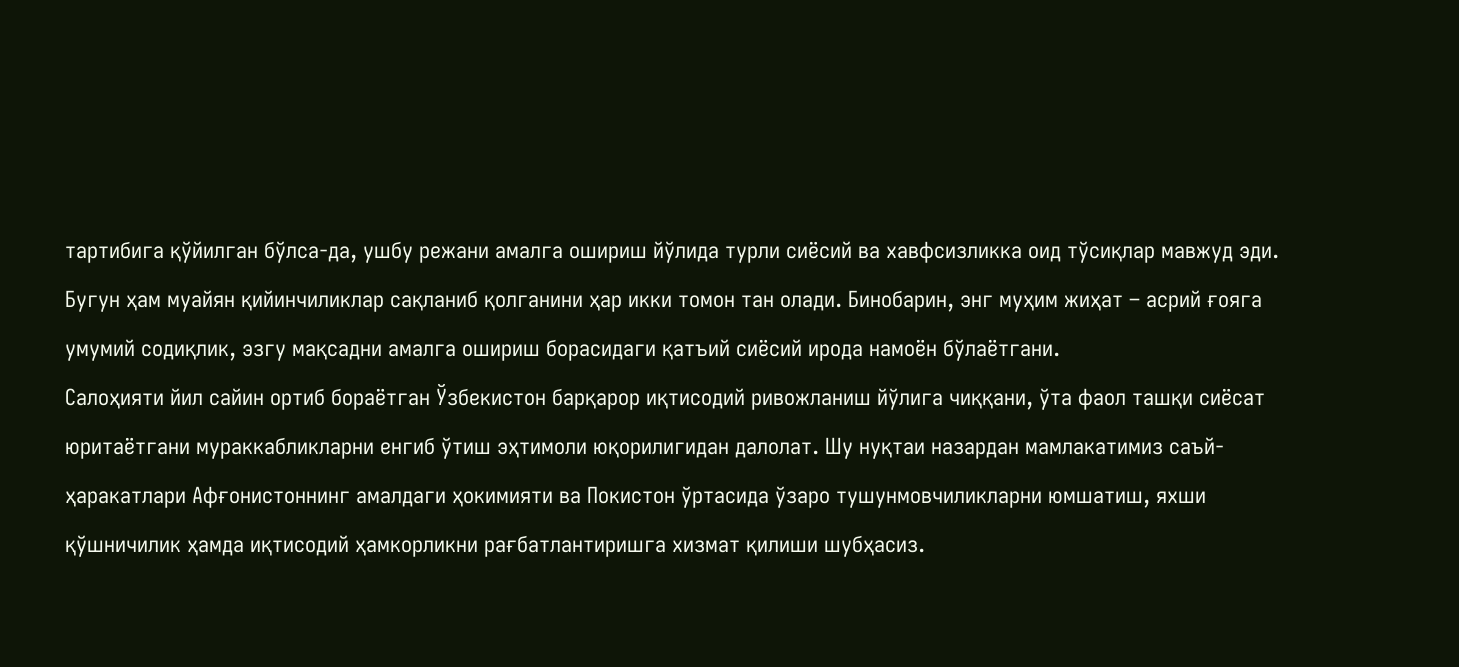тартибига қўйилган бўлса-да, ушбу режани амалга ошириш йўлида турли сиёсий ва хавфсизликка оид тўсиқлар мавжуд эди. Бугун ҳам муайян қийинчиликлар сақланиб қолганини ҳар икки томон тан олади. Бинобарин, энг муҳим жиҳат – асрий ғояга умумий содиқлик, эзгу мақсадни амалга ошириш борасидаги қатъий сиёсий ирода намоён бўлаётгани.
Салоҳияти йил сайин ортиб бораётган Ўзбекистон барқарор иқтисодий ривожланиш йўлига чиққани, ўта фаол ташқи сиёсат юритаётгани мураккабликларни енгиб ўтиш эҳтимоли юқорилигидан далолат. Шу нуқтаи назардан мамлакатимиз саъй-ҳаракатлари Афғонистоннинг амалдаги ҳокимияти ва Покистон ўртасида ўзаро тушунмовчиликларни юмшатиш, яхши қўшничилик ҳамда иқтисодий ҳамкорликни рағбатлантиришга хизмат қилиши шубҳасиз.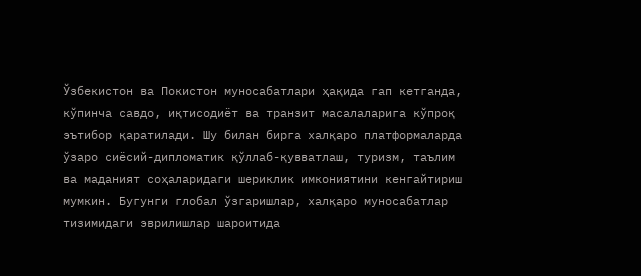Ўзбекистон ва Покистон муносабатлари ҳақида гап кетганда, кўпинча савдо, иқтисодиёт ва транзит масалаларига кўпроқ эътибор қаратилади. Шу билан бирга халқаро платформаларда ўзаро сиёсий-дипломатик қўллаб-қувватлаш, туризм, таълим ва маданият соҳаларидаги шериклик имкониятини кенгайтириш мумкин. Бугунги глобал ўзгаришлар, халқаро муносабатлар тизимидаги эврилишлар шароитида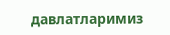давлатларимиз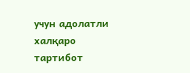учун адолатли халқаро тартибот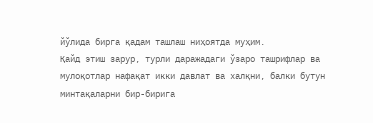йўлида бирга қадам ташлаш ниҳоятда муҳим.
Қайд этиш зарур, турли даражадаги ўзаро ташрифлар ва мулоқотлар нафақат икки давлат ва халқни, балки бутун минтақаларни бир-бирига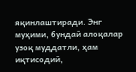яқинлаштиради. Энг муҳими, бундай алоқалар узоқ муддатли, ҳам иқтисодий,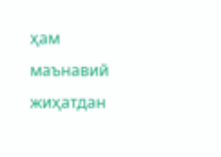ҳам маънавий жиҳатдан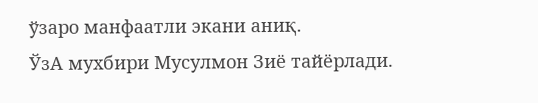ўзаро манфаатли экани аниқ.
ЎзА мухбири Мусулмон Зиё тайёрлади.